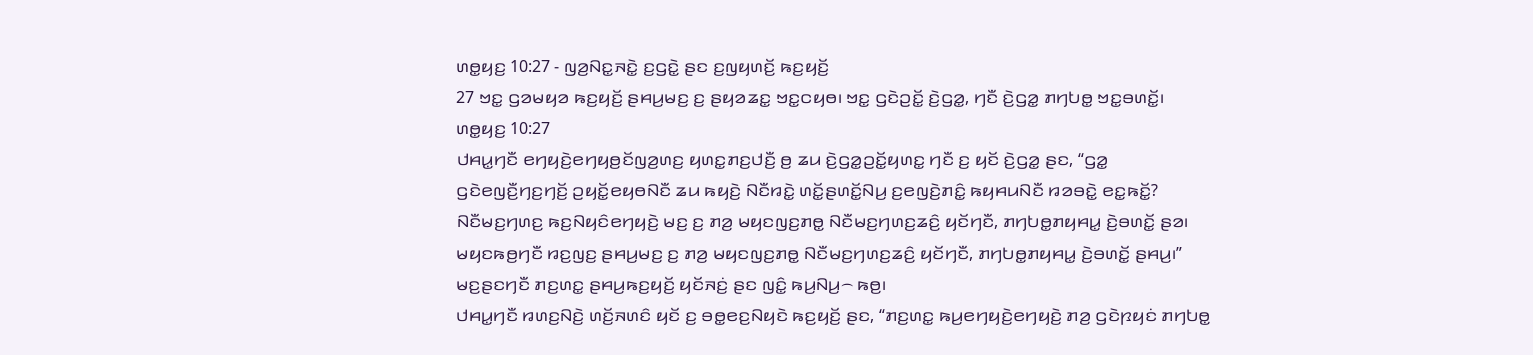ꤛꤥ꤭ꤟꤢ꤬ 10:27 - ꤜꤤ꤬ꤡꤢ꤭ꤏꤢꤧ꤭ ꤢ꤬ꤞꤢꤧ꤭ ꤔꤢ ꤢ꤬ꤜꤟꤛꤢꤩ꤬ ꤒꤢ꤬ꤟꤢꤩ꤬
27 ꤠꤢ꤭ ꤞꤤꤗꤟꤤ ꤒꤢ꤬ꤟꤢꤩ꤬ ꤔꤌꤣ꤬ꤗꤢ꤬ ꤢ꤬ ꤔꤟꤤꤘꤢ꤭ ꤠꤢ꤭ꤍꤟꤥ꤯ ꤠꤢ꤭ ꤞꤢꤧꤑꤢꤩ꤭ ꤢꤧ꤬ꤞꤤ꤭, ꤚꤢꤪ ꤢꤧ꤬ꤞꤤ꤭ ꤊꤚꤝꤥ꤭ ꤠꤢ꤭ꤋꤛꤢꤩ꤭꤯
ꤛꤥ꤭ꤟꤢ꤬ 10:27
ꤓꤌꤣ꤭ꤚꤢꤪ ꤕꤚꤟꤢꤧ꤬ꤕꤚꤟꤥ꤬ꤢꤩꤜꤤ꤬ꤛꤢ꤬ ꤟꤛꤢ꤭ꤊꤢ꤬ꤓꤢꤪ꤬ ꤥ꤬ ꤘꤣ ꤢꤧ꤬ꤞꤤ꤭ꤑꤢꤩ꤭ꤟꤛꤢ꤭ ꤚꤢꤪ ꤢ꤬ ꤟꤢꤩ ꤢꤧ꤬ꤞꤤ꤭ ꤔꤢ, “ꤞꤤ꤭ ꤞꤢꤧꤕꤜꤢꤪ꤬ꤚꤢ꤬ꤚꤢꤩ꤬ ꤑꤟꤢꤩ꤭ꤕꤟꤥꤡꤢꤪ ꤘꤣ ꤒꤟꤢꤧ꤬ ꤡꤢꤪꤙꤢꤧ꤭ ꤛꤢꤩ꤭ꤔꤛꤢꤩ꤭ꤡꤣ꤬ ꤢ꤬ꤕꤜꤢꤧ꤬ꤊꤢꤨ꤭ ꤒꤟꤌꤣꤡꤢꤪ ꤙꤤꤋꤢꤧ꤭ ꤕꤢ꤭ꤒꤢꤩ꤭? ꤡꤢꤪꤗꤢ꤬ꤚꤛꤢ꤬ ꤒꤢ꤬ꤡꤟꤢꤨꤕꤚꤟꤢꤧ꤬ ꤗꤢ꤬ ꤢ꤬ ꤊꤤ꤬ ꤗꤟꤢꤜꤢ꤬ꤊꤥ꤭ ꤡꤢꤪꤗꤢ꤬ꤚꤛꤢ꤬ꤘꤢꤨ꤬ ꤟꤢꤩꤚꤢꤪ, ꤊꤚꤝꤥ꤭ꤊꤟꤌꤣ꤭ ꤢꤧ꤬ꤋꤛꤢꤩ꤭ ꤔꤤ꤯ ꤗꤟꤢꤒꤥ꤬ꤚꤢꤪ ꤙꤢ꤬ꤜꤢ꤬ ꤔꤌꤣ꤬ꤗꤢ꤬ ꤢ꤬ ꤊꤤ꤬ ꤗꤟꤢꤜꤢ꤬ꤊꤥ꤭ ꤡꤢꤪꤗꤢ꤬ꤚꤛꤢ꤬ꤘꤢꤨ꤬ ꤟꤢꤩꤚꤢꤪ, ꤊꤚꤝꤥ꤭ꤊꤟꤌꤣ꤭ ꤢꤧ꤬ꤋꤛꤢꤩ꤭ ꤔꤌꤣ꤬꤯” ꤗꤢ꤬ꤔꤢꤚꤢꤪ ꤊꤢ꤬ꤛꤢ꤭ ꤔꤌꤣ꤬ꤒꤢ꤬ꤟꤢꤩ꤬ ꤟꤢꤩꤏꤢꤦ꤬ ꤔꤢ ꤜꤢꤨ꤭ ꤒꤣ꤬ꤡꤣ꤬꤮ ꤒꤥ꤬꤯
ꤓꤌꤣ꤭ꤚꤢꤪ ꤙꤛꤢ꤬ꤡꤢꤧ꤬ ꤛꤢꤩ꤬ꤏꤛꤢꤨ ꤟꤢꤩ ꤢ꤬ ꤋꤥ꤭ꤕꤢ꤬ꤡꤟꤢꤧ ꤒꤢ꤬ꤟꤢꤩ꤬ ꤔꤢ, “ꤊꤢ꤬ꤛꤢ꤭ ꤒꤣ꤬ꤕꤚꤟꤢꤧ꤬ꤕꤚꤟꤢꤧ꤬ ꤊꤤ꤬ ꤞꤢꤧꤐꤟꤢꤦ ꤊꤚꤝꤥ꤭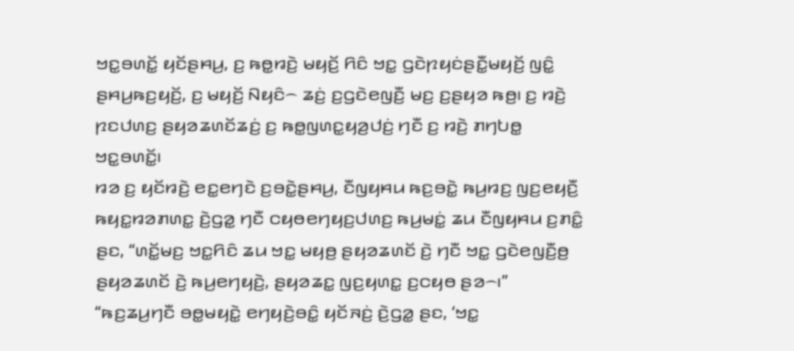ꤠꤢ꤭ꤋꤛꤢꤩ꤭ ꤟꤢꤩꤔꤌꤣ꤬, ꤢ꤬ ꤒꤥ꤭ꤙꤢꤧ꤬ ꤗꤟꤢꤩ꤬ ꤖꤢꤨ ꤠꤢ꤭ ꤞꤢꤧꤐꤟꤢꤦꤔꤢꤪ꤭ꤗꤟꤢꤩ꤬ ꤜꤢꤨ꤭ ꤔꤌꤣ꤬ꤒꤢ꤬ꤟꤢꤩ꤬, ꤢ꤬ ꤗꤟꤢꤩ꤬ ꤡꤟꤢꤨ꤮ ꤘꤢꤦ꤬ ꤢ꤬ꤞꤢꤧꤕꤜꤢꤪ꤬ ꤗꤢ꤬ ꤢ꤬ꤔꤟꤤ ꤒꤥ꤬꤯ ꤢ꤬ ꤙꤢꤧ꤬ ꤐꤢꤓꤛꤢ꤬ ꤔꤟꤤꤘꤛꤢꤩꤘꤢꤦ꤬ ꤢ꤬ ꤒꤥ꤭ꤜꤛꤢ꤭ꤟꤤ꤬ꤓꤢꤦ꤬ ꤚꤢꤪ ꤢ꤬ ꤙꤢꤧ꤬ ꤊꤚꤝꤥ꤭ ꤠꤢ꤭ꤋꤛꤢꤩ꤭꤯
ꤙꤤ ꤢ꤬ ꤟꤢꤩꤙꤢꤧ꤬ ꤕꤢ꤭ꤕꤚꤢꤧ ꤢ꤬ꤋꤢꤧ꤭ꤔꤌꤣ꤬, ꤢꤪꤜꤟꤌꤣ ꤒꤢ꤬ꤋꤢꤧ꤭ ꤒꤣ꤬ꤙꤢ꤬ ꤜꤢ꤬ꤕꤟꤢꤪ꤬ ꤒꤟꤢ꤭ꤙꤤꤊꤛꤢ꤭ ꤢꤧ꤬ꤞꤤ꤭ ꤚꤢꤪ ꤍꤟꤥꤕꤚꤟꤢ꤬ꤓꤛꤢ꤬ ꤒꤣ꤬ꤗꤢꤦ꤭ ꤘꤣ ꤢꤪꤜꤟꤌꤣ ꤢ꤬ꤊꤢꤨ꤭ ꤔꤢ, “ꤛꤢꤩ꤭ꤗꤢ꤬ ꤠꤢ꤭ꤖꤢꤨ ꤘꤣ ꤠꤢ꤭ ꤗꤟꤥ꤬ ꤔꤟꤤꤘꤛꤢꤩ ꤢꤧ꤬ ꤚꤢꤪ ꤠꤢ꤭ ꤞꤢꤧꤕꤜꤢꤪ꤬ꤥ꤬ ꤔꤟꤤꤘꤛꤢꤩ ꤢꤧ꤬ ꤒꤣ꤬ꤕꤚꤟꤢꤧ꤬, ꤔꤟꤤꤘꤢ꤭ ꤜꤢ꤬ꤟꤛꤢ꤭ ꤢ꤬ꤍꤟꤥ ꤔꤤ꤮꤯”
“ꤒꤢ꤬ꤘꤣ꤬ꤚꤢꤪ ꤋꤥ꤭ꤗꤟꤢꤧ꤭ ꤕꤚꤟꤢꤧ꤬ꤋꤢꤨ꤭ ꤟꤢꤩꤏꤢꤦ꤬ ꤢꤧ꤬ꤞꤤ꤭ ꤔꤢ, ‘ꤠꤢ꤭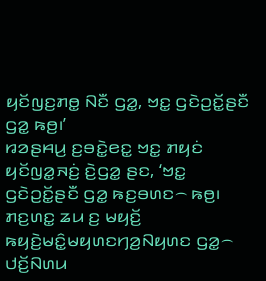ꤟꤢꤩꤜꤢ꤬ꤊꤥ꤭ ꤡꤢꤪ ꤞꤤ꤭, ꤠꤢ꤭ ꤞꤢꤧꤑꤢꤩ꤭ꤔꤢꤪ ꤞꤤ꤭ ꤒꤥ꤬꤯’
ꤙꤤꤔꤌꤣ꤬ ꤢ꤬ꤋꤢꤧ꤭ꤕꤢ꤭ ꤠꤢ꤭ ꤊꤟꤢꤦ ꤟꤢꤩꤜꤤ꤭ꤏꤢꤦ꤬ ꤢꤧ꤬ꤞꤤ꤭ ꤔꤢ, ‘ꤠꤢ꤭ ꤞꤢꤧꤑꤢꤩ꤭ꤔꤢꤪ ꤞꤤ꤭ ꤒꤢ꤬ꤋꤛꤢ꤮ ꤒꤥ꤬꤯ ꤊꤢ꤬ꤛꤢ꤭ ꤘꤣ ꤢ꤬ ꤗꤟꤢꤩ꤬ ꤒꤟꤢꤧ꤬ꤗꤢꤨ꤭ꤗꤟꤛꤢꤚꤤ꤬ꤡꤟꤛꤢ ꤞꤤ꤭꤮ ꤓꤢꤩ꤬ꤡꤛꤣ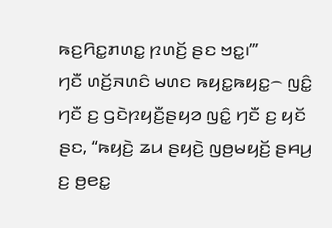ꤒꤢ꤬ꤖꤢ꤭ꤊꤛꤢ꤭ ꤐꤛꤢꤩ꤬ ꤔꤢ ꤠꤢ꤭꤯’”
ꤚꤢꤪ ꤛꤢꤩ꤬ꤏꤛꤢꤨ ꤗꤛꤢ ꤒꤟꤢ꤭ꤒꤟꤢ꤭꤮ ꤜꤢꤨ꤭ ꤚꤢꤪ ꤢ꤬ ꤞꤢꤧꤐꤟꤢꤪ꤬ꤔꤟꤤ ꤜꤢꤨ꤭ ꤚꤢꤪ ꤢ꤬ ꤟꤢꤩ ꤔꤢ, “ꤒꤟꤢꤧ꤬ ꤘꤣ ꤔꤟꤢꤧ꤬ ꤜꤥ꤬ꤗꤟꤢꤩ꤬ ꤔꤌꤣ꤬ ꤢ꤬ ꤥ꤬ꤕꤢ꤭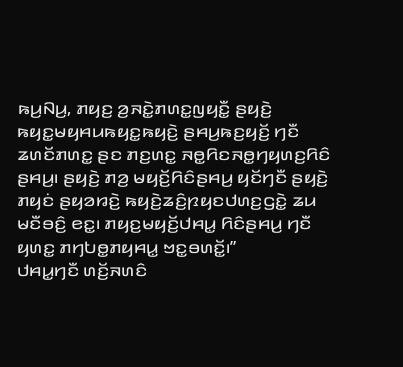ꤒꤣ꤬ꤡꤣ꤬, ꤊꤟꤢ꤬ ꤤ꤬ꤏꤢꤧ꤭ꤊꤛꤢ꤭ꤜꤟꤢꤪ꤭ ꤔꤟꤢꤧ꤬ ꤒꤟꤢ꤭ꤗꤟꤌꤣꤒꤟꤢ꤭ꤒꤟꤢꤧ꤬ ꤔꤌꤣ꤬ꤒꤢ꤬ꤟꤢꤩ꤬ ꤚꤢꤪ ꤘꤛꤢꤩꤊꤛꤢ꤭ ꤔꤢ ꤊꤢ꤬ꤛꤢ꤭ ꤏꤥ꤭ꤖꤢꤏꤥ꤭ꤚꤟꤛꤢ꤬ꤖꤢꤨ ꤔꤌꤣ꤬꤯ ꤔꤟꤢꤧ꤬ ꤊꤤ꤬ ꤗꤟꤢꤩ꤬ꤖꤢꤨꤔꤌꤣ꤬ ꤟꤢꤩꤚꤢꤪ ꤔꤟꤢꤧ꤬ ꤊꤟꤢꤦ ꤔꤟꤤꤙꤢꤧ꤬ ꤒꤟꤢꤧ꤬ꤘꤢꤨ꤬ꤐꤟꤢꤓꤛꤢ꤬ꤞꤢꤧ꤭ ꤘꤣ ꤗꤢꤪꤋꤢꤨ꤬ ꤕꤢ꤭꤯ ꤊꤟꤢ꤬ꤗꤟꤢꤩ꤬ꤓꤌꤣ꤭ ꤖꤢꤨꤔꤌꤣ꤬ ꤚꤢꤪ ꤟꤛꤢ꤭ ꤊꤚꤝꤥ꤭ꤊꤟꤌꤣ꤭ ꤠꤢ꤭ꤋꤛꤢꤩ꤭꤯”
ꤓꤌꤣ꤭ꤚꤢꤪ ꤛꤢꤩ꤬ꤏꤛꤢꤨ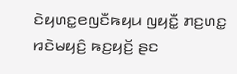ꤢꤧꤟꤛꤢ꤭ꤕꤜꤢꤪꤒꤟꤣ ꤜꤟꤢꤪ꤭ ꤊꤢ꤬ꤛꤢ꤭ ꤙꤢꤧꤗꤟꤢꤨ꤬ ꤒꤢ꤬ꤟꤢꤩ꤬ ꤔꤢ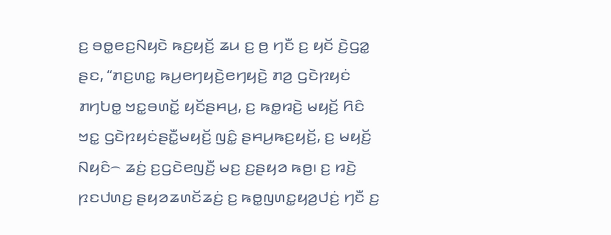ꤢ꤬ ꤋꤥ꤭ꤕꤢ꤬ꤡꤟꤢꤧ ꤒꤢ꤬ꤟꤢꤩ꤬ ꤘꤣ ꤢ꤬ ꤥ꤬ ꤚꤢꤪ ꤢ꤬ ꤟꤢꤩ ꤢꤧ꤬ꤞꤤ꤭ ꤔꤢ, “ꤊꤢ꤬ꤛꤢ꤭ ꤒꤣ꤬ꤕꤚꤟꤢꤧ꤬ꤕꤚꤟꤢꤧ꤬ ꤊꤤ꤬ ꤞꤢꤧꤐꤟꤢꤦ ꤊꤚꤝꤥ꤭ ꤠꤢ꤭ꤋꤛꤢꤩ꤭ ꤟꤢꤩꤔꤌꤣ꤬, ꤢ꤬ ꤒꤥ꤭ꤙꤢꤧ꤬ ꤗꤟꤢꤩ꤬ ꤖꤢꤨ ꤠꤢ꤭ ꤞꤢꤧꤐꤟꤢꤦꤔꤢꤪ꤭ꤗꤟꤢꤩ꤬ ꤜꤢꤨ꤭ ꤔꤌꤣ꤬ꤒꤢ꤬ꤟꤢꤩ꤬, ꤢ꤬ ꤗꤟꤢꤩ꤬ ꤡꤟꤢꤨ꤮ ꤘꤢꤦ꤬ ꤢ꤬ꤞꤢꤧꤕꤜꤢꤪ꤬ ꤗꤢ꤬ ꤢ꤬ꤔꤟꤤ ꤒꤥ꤬꤯ ꤢ꤬ ꤙꤢꤧ꤬ ꤐꤢꤓꤛꤢ꤬ ꤔꤟꤤꤘꤛꤢꤩꤘꤢꤦ꤬ ꤢ꤬ ꤒꤥ꤭ꤜꤛꤢ꤭ꤟꤤ꤬ꤓꤢꤦ꤬ ꤚꤢꤪ ꤢ꤬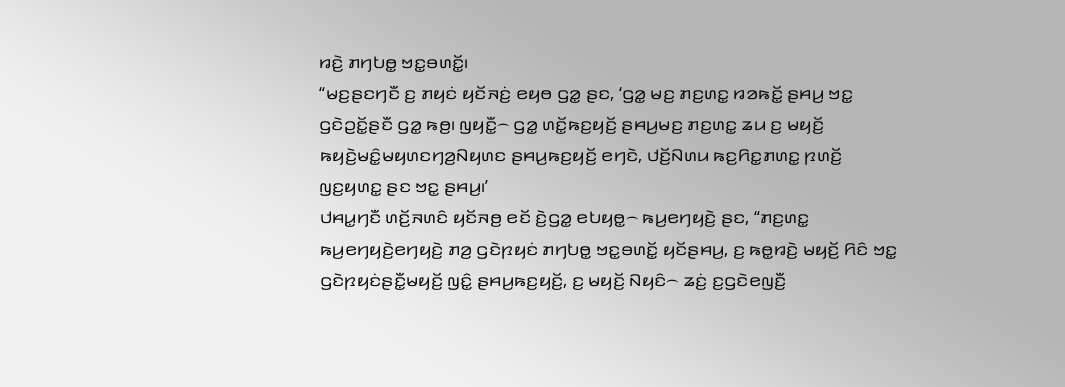ꤙꤢꤧ꤬ ꤊꤚꤝꤥ꤭ ꤠꤢ꤭ꤋꤛꤢꤩ꤭꤯
“ꤗꤢ꤬ꤔꤢꤚꤢꤪ ꤢ꤬ ꤊꤟꤢꤦ ꤟꤢꤩꤏꤢꤦ꤬ ꤕꤟꤥ ꤞꤤ꤭ ꤔꤢ, ‘ꤞꤤ꤭ ꤗꤢ꤬ ꤊꤢ꤬ꤛꤢ꤭ ꤙꤤꤒꤢꤩ꤭ ꤔꤌꤣ꤬ ꤠꤢ꤭ ꤞꤢꤧꤑꤢꤩ꤭ꤔꤢꤪ ꤞꤤ꤭ ꤒꤥ꤬꤯ ꤜꤟꤢꤪ꤭꤮ ꤞꤤ꤭ ꤛꤢꤩ꤭ꤒꤢ꤬ꤟꤢꤩ꤬ ꤔꤌꤣ꤬ꤗꤢ꤬ ꤊꤢ꤬ꤛꤢ꤭ ꤘꤣ ꤢ꤬ ꤗꤟꤢꤩ꤬ ꤒꤟꤢꤧ꤬ꤗꤢꤨ꤭ꤗꤟꤛꤢꤚꤤ꤬ꤡꤟꤛꤢ ꤔꤌꤣ꤬ꤒꤢ꤬ꤟꤢꤩ꤬ ꤕꤚꤢꤧ, ꤓꤢꤩ꤬ꤡꤛꤣ ꤒꤢ꤬ꤖꤢ꤭ꤊꤛꤢ꤭ ꤐꤛꤢꤩ꤬ ꤜꤢ꤬ꤟꤛꤢ꤭ ꤔꤢ ꤠꤢ꤭ ꤔꤌꤣ꤬꤯’
ꤓꤌꤣ꤭ꤚꤢꤪ ꤛꤢꤩ꤬ꤏꤛꤢꤨ ꤟꤢꤩꤏꤥ꤬ ꤕꤢꤩ ꤢꤧ꤬ꤞꤤ꤭ ꤕꤝꤟꤥ꤭꤮ ꤒꤣ꤬ꤕꤚꤟꤢꤧ꤬ ꤔꤢ, “ꤊꤢ꤬ꤛꤢ꤭ ꤒꤣ꤬ꤕꤚꤟꤢꤧ꤬ꤕꤚꤟꤢꤧ꤬ ꤊꤤ꤬ ꤞꤢꤧꤐꤟꤢꤦ ꤊꤚꤝꤥ꤭ ꤠꤢ꤭ꤋꤛꤢꤩ꤭ ꤟꤢꤩꤔꤌꤣ꤬, ꤢ꤬ ꤒꤥ꤭ꤙꤢꤧ꤬ ꤗꤟꤢꤩ꤬ ꤖꤢꤨ ꤠꤢ꤭ ꤞꤢꤧꤐꤟꤢꤦꤔꤢꤪ꤭ꤗꤟꤢꤩ꤬ ꤜꤢꤨ꤭ ꤔꤌꤣ꤬ꤒꤢ꤬ꤟꤢꤩ꤬, ꤢ꤬ ꤗꤟꤢꤩ꤬ ꤡꤟꤢꤨ꤮ ꤘꤢꤦ꤬ ꤢ꤬ꤞꤢꤧꤕꤜꤢꤪ꤬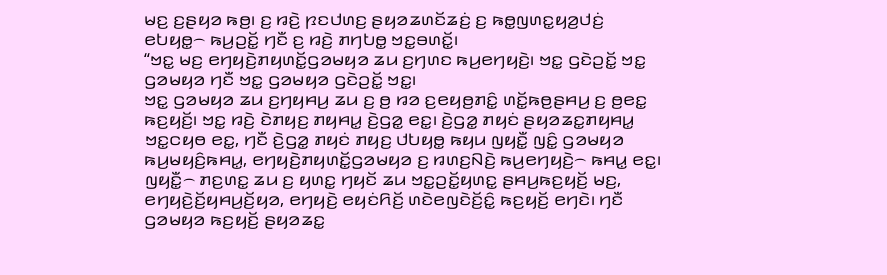ꤗꤢ꤬ ꤢ꤬ꤔꤟꤤ ꤒꤥ꤬꤯ ꤢ꤬ ꤙꤢꤧ꤬ ꤐꤢꤓꤛꤢ꤬ ꤔꤟꤤꤘꤛꤢꤩꤘꤢꤦ꤬ ꤢ꤬ ꤒꤥ꤭ꤜꤛꤢ꤭ꤟꤤ꤬ꤓꤢꤦ꤬ ꤕꤝꤟꤥ꤭꤮ ꤒꤣ꤬ꤑꤢꤩ꤭ ꤚꤢꤪ ꤢ꤬ ꤙꤢꤧ꤬ ꤊꤚꤝꤥ꤭ ꤠꤢ꤭ꤋꤛꤢꤩ꤭꤯
“ꤠꤢ꤭ ꤗꤢ꤬ ꤕꤚꤟꤢꤧ꤬ꤊꤟꤛꤢꤩ꤭ꤞꤤꤗꤟꤤ ꤘꤣ ꤢ꤬ꤚꤛꤢ ꤒꤣ꤬ꤕꤚꤟꤢꤧ꤬꤯ ꤠꤢ꤭ ꤞꤢꤧꤑꤢꤩ꤭ ꤠꤢ꤭ ꤞꤤꤗꤟꤤ ꤚꤢꤪ ꤠꤢ꤭ ꤞꤤꤗꤟꤤ ꤞꤢꤧꤑꤢꤩ꤭ ꤠꤢ꤭꤯
ꤠꤢ꤭ ꤞꤤꤗꤟꤤ ꤘꤣ ꤢ꤬ꤚꤟꤌꤣ꤬ ꤘꤣ ꤢ꤬ ꤥ꤬ ꤙꤤ ꤢ꤬ꤕꤟꤥ꤬ꤊꤢꤨ꤭ ꤛꤢꤩ꤭ꤒꤥ꤬ꤔꤌꤣ꤬ ꤢ꤬ ꤥ꤬ꤕꤢ꤭ ꤒꤢ꤬ꤟꤢꤩ꤬꤯ ꤠꤢ꤭ ꤙꤢꤧ꤬ ꤢꤧꤊꤟꤢ꤬ ꤊꤟꤌꤣ꤭ ꤢꤧ꤬ꤞꤤ꤭ ꤕꤢ꤭꤯ ꤢꤧ꤬ꤞꤤ꤭ ꤊꤟꤢꤦ ꤔꤟꤤꤘꤢ꤭ꤊꤟꤌꤣ꤭ ꤠꤢ꤭ꤍꤟꤥ ꤕꤢ꤭, ꤚꤢꤪ ꤢꤧ꤬ꤞꤤ꤭ ꤊꤟꤢꤦ ꤊꤟꤢ꤬ ꤓꤝꤟꤥ꤭ ꤒꤟꤣ ꤜꤟꤢꤪ꤭ ꤜꤢꤨ꤭ ꤞꤤꤗꤟꤤ ꤒꤣ꤬ꤗꤟꤢꤨ꤬ꤒꤌꤣ꤭, ꤕꤚꤟꤢꤧ꤬ꤊꤟꤛꤢꤩ꤭ꤞꤤꤗꤟꤤ ꤢ꤬ ꤙꤛꤢ꤬ꤡꤢꤧ꤬ ꤒꤣ꤬ꤕꤚꤟꤢꤧ꤬꤮ ꤒꤌꤣ꤭ ꤕꤢ꤭꤯
ꤜꤟꤢꤪ꤭꤮ ꤊꤢ꤬ꤛꤢ꤭ ꤘꤣ ꤢ꤬ ꤟꤛꤢ꤭ ꤚꤟꤢꤩ ꤘꤣ ꤠꤢ꤭ꤑꤢꤩ꤭ꤟꤛꤢ꤭ ꤔꤌꤣ꤬ꤒꤢ꤬ꤟꤢꤩ꤬ ꤗꤢ꤬, ꤕꤚꤟꤢꤧ꤬ꤢꤩ꤬ꤟꤌꤣ꤬ꤢꤩ꤬ꤟꤤ, ꤕꤚꤟꤢꤧ꤬ ꤕꤟꤢꤦꤖꤢꤩ꤬ ꤛꤢꤧꤕꤜꤢꤧꤢꤩ꤬ꤢꤨ꤭ ꤒꤢ꤬ꤟꤢꤩ꤬ ꤕꤚꤢꤧ꤯ ꤚꤢꤪ ꤞꤤꤗꤟꤤ ꤒꤢ꤬ꤟꤢꤩ꤬ ꤔꤟꤤꤘꤢ꤭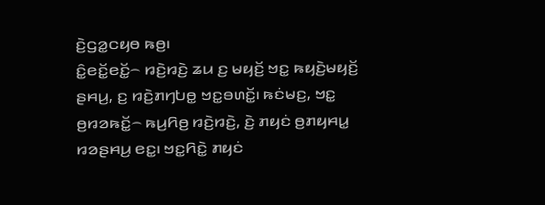ꤢꤧ꤬ꤞꤤ꤭ꤍꤟꤥ ꤒꤥ꤬꤯
ꤢꤨ꤭ꤕꤢꤩ꤭ꤕꤢꤩ꤭꤮ ꤙꤢꤧ꤬ꤙꤢꤧ꤬ ꤘꤣ ꤢ꤬ ꤗꤟꤢꤩ꤬ ꤠꤢ꤭ ꤒꤟꤢꤧ꤬ꤗꤟꤢꤩ꤬ ꤔꤌꤣ꤬, ꤢ꤬ ꤙꤢꤧ꤬ꤊꤚꤝꤥ꤭ ꤠꤢ꤭ꤋꤛꤢꤩ꤭꤯ ꤒꤢꤦꤗꤢ꤬, ꤠꤢ꤭ ꤥ꤬ꤙꤤꤒꤢꤩ꤭꤮ ꤒꤣ꤬ꤖꤥ꤬ ꤙꤢꤧ꤬ꤙꤢꤧ꤬, ꤢꤧ꤬ ꤊꤟꤢꤦ ꤥ꤬ꤊꤟꤌꤣ꤭ ꤙꤤꤔꤌꤣ꤬ ꤕꤢ꤭꤯ ꤠꤢ꤭ꤖꤢꤧ꤭ ꤊꤟꤢꤦ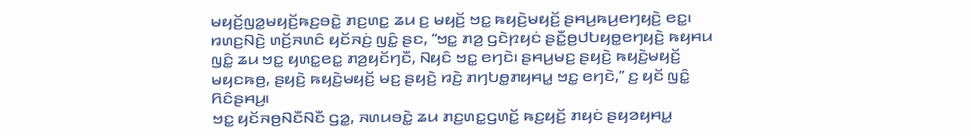ꤗꤟꤢꤩ꤬ꤜꤤ꤭ꤗꤟꤢꤩ꤬ꤒꤢ꤬ꤋꤢꤧ꤭ ꤊꤢ꤬ꤛꤢ꤭ ꤘꤣ ꤢ꤬ ꤗꤟꤢꤩ꤬ ꤠꤢ꤭ ꤒꤟꤢꤧ꤬ꤗꤟꤢꤩ꤬ ꤔꤌꤣ꤬ꤒꤣ꤬ꤕꤚꤟꤢꤧ꤬ ꤕꤢ꤭꤯
ꤙꤛꤢ꤬ꤡꤢꤧ꤬ ꤛꤢꤩ꤬ꤏꤛꤢꤨ ꤟꤢꤩꤏꤢꤦ꤬ ꤜꤢꤨ꤭ ꤔꤢ, “ꤠꤢ꤭ ꤊꤤ꤬ ꤞꤢꤧꤐꤟꤢꤦ ꤔꤢꤪ꤭ꤥ꤬ꤓꤝꤟꤥ꤭ꤕꤚꤟꤢꤧ꤬ ꤒꤟꤌꤣ ꤜꤢꤨ꤭ ꤘꤣ ꤠꤢ꤭ ꤟꤛꤢ꤭ꤕꤢ꤭ ꤊꤤ꤬ꤟꤢꤩꤚꤢꤪ, ꤡꤟꤢꤨ ꤠꤢ꤭ ꤕꤚꤢꤧ꤯ ꤔꤌꤣ꤬ꤗꤢ꤬ ꤔꤟꤢꤧ꤬ ꤒꤟꤢꤧ꤬ꤗꤟꤢꤩ꤬ ꤗꤟꤢꤒꤥ꤬, ꤔꤟꤢꤧ꤬ ꤒꤟꤢꤧ꤬ꤗꤟꤢꤩ꤬ ꤗꤢ꤬ ꤔꤟꤢꤧ꤬ ꤙꤢꤧ꤬ ꤊꤚꤝꤥ꤭ꤊꤟꤌꤣ꤭ ꤠꤢ꤭ ꤕꤚꤢꤧ,” ꤢ꤬ ꤟꤢꤩ ꤜꤢꤨ꤭ ꤖꤢꤨꤔꤌꤣ꤬꤯
ꤠꤢ꤭ ꤟꤢꤩꤏꤥ꤬ꤡꤢꤪꤡꤢꤪ ꤞꤤ꤭, ꤏꤛꤣꤋꤢꤧ꤭ ꤘꤣ ꤊꤢ꤬ꤛꤢ꤭ꤞꤛꤢꤩ꤭ ꤒꤢ꤬ꤟꤢꤩ꤬ ꤊꤟꤢꤦ ꤔꤟꤤꤟꤌꤣ꤭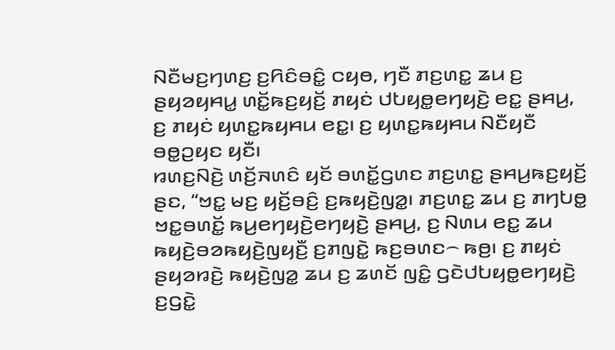ꤡꤢꤪꤗꤢ꤬ꤚꤛꤢ꤬ ꤢ꤬ꤖꤢꤨꤋꤢꤨ꤭ ꤍꤟꤥ, ꤚꤢꤪ ꤊꤢ꤬ꤛꤢ꤭ ꤘꤣ ꤢ꤬ ꤔꤟꤤꤟꤌꤣ꤭ ꤛꤢꤩ꤭ꤒꤢ꤬ꤟꤢꤩ꤬ ꤊꤟꤢꤦ ꤓꤝꤟꤥ꤭ꤕꤚꤟꤢꤧ꤬ ꤕꤢ꤭ ꤔꤌꤣ꤬, ꤢ꤬ ꤊꤟꤢꤦ ꤟꤛꤢ꤭ꤒꤟꤌꤣ ꤕꤢ꤭꤯ ꤢ꤬ ꤟꤛꤢ꤭ꤒꤟꤌꤣ ꤡꤢꤪꤟꤢꤪ ꤋꤥ꤭ꤑꤟꤢ ꤟꤢꤪ꤯
ꤙꤛꤢ꤬ꤡꤢꤧ꤬ ꤛꤢꤩ꤬ꤏꤛꤢꤨ ꤟꤢꤩ ꤋꤛꤢꤩ꤭ꤞꤛꤢ ꤊꤢ꤬ꤛꤢ꤭ ꤔꤌꤣ꤬ꤒꤢ꤬ꤟꤢꤩ꤬ ꤔꤢ, “ꤠꤢ꤭ ꤗꤢ꤬ ꤟꤢꤩ꤬ꤋꤢꤨ꤬ ꤢ꤬ꤒꤟꤢꤧ꤬ꤜꤤ꤭꤯ ꤊꤢ꤬ꤛꤢ꤭ ꤘꤣ ꤢ꤬ ꤊꤚꤝꤥ꤭ ꤠꤢ꤭ꤋꤛꤢꤩ꤭ ꤒꤣ꤬ꤕꤚꤟꤢꤧ꤬ꤕꤚꤟꤢꤧ꤬ ꤔꤌꤣ꤬, ꤢ꤬ ꤡꤛꤣ ꤕꤢ꤭ ꤘꤣ ꤒꤟꤢꤧ꤬ꤋꤤꤒꤟꤢꤧ꤬ꤜꤟꤢꤪ꤬ ꤢ꤬ꤊꤜꤢꤧ꤭ ꤒꤢ꤬ꤋꤛꤢ꤮ ꤒꤥ꤬꤯ ꤢ꤬ ꤊꤟꤢꤦ ꤔꤟꤤꤙꤢꤧ꤬ ꤒꤟꤢꤧ꤬ꤜꤤ꤭ ꤘꤣ ꤢ꤬ ꤘꤛꤢꤩ ꤜꤢꤨ꤭ ꤞꤢꤧꤓꤝꤟꤥ꤭ꤕꤚꤟꤢꤧ꤬ ꤢ꤬ꤞꤢꤧ꤭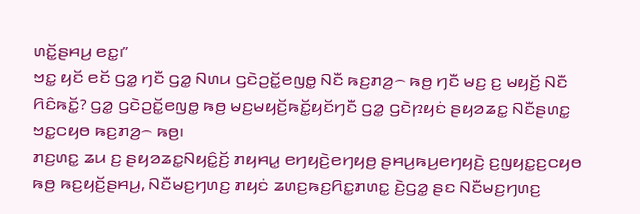ꤛꤢꤩ꤭ꤔꤌꤣ꤬ ꤕꤢ꤭꤯”
ꤠꤢ꤭ ꤟꤢꤩ ꤕꤢꤩ ꤞꤤ꤭ ꤚꤢꤪ ꤞꤤ꤭ ꤡꤛꤣ ꤞꤢꤧꤑꤢꤩ꤭ꤕꤜꤥ꤭ ꤡꤢꤪ ꤒꤢ꤬ꤊꤤ꤬꤮ ꤒꤥ꤬ ꤚꤢꤪ ꤗꤢ꤬ ꤢ꤬ ꤗꤟꤢꤩ꤬ ꤡꤢꤪ ꤖꤢꤨꤒꤢꤩ꤭? ꤞꤤ꤭ ꤞꤢꤧꤑꤢꤩ꤭ꤕꤜꤥ꤭ ꤒꤥ꤬ ꤗꤢ꤬ꤗꤟꤢꤩ꤬ꤒꤢꤩ꤭ꤟꤢꤩꤚꤢꤪ ꤞꤤ꤭ ꤞꤢꤧꤐꤟꤢꤦ ꤔꤟꤤꤘꤢ꤭ ꤡꤢꤪꤔꤛꤢ꤭ ꤠꤢ꤭ꤍꤟꤥ ꤒꤢ꤬ꤊꤤ꤬꤮ ꤒꤥ꤬꤯
ꤊꤢ꤬ꤛꤢ꤭ ꤘꤣ ꤢ꤬ ꤔꤟꤤꤘꤢ꤭ꤡꤟꤢꤨ꤭ꤢꤩ꤬ ꤊꤟꤌꤣ꤭ ꤕꤚꤟꤢꤧ꤬ꤕꤚꤟꤥ꤬ ꤔꤌꤣ꤬ꤒꤣ꤬ꤕꤚꤟꤢꤧ꤬ ꤢ꤬ꤜꤟꤢ꤭ꤢ꤬ꤍꤟꤥ ꤒꤥ꤬ ꤒꤢ꤬ꤟꤢꤩ꤬ꤔꤌꤣ꤬, ꤡꤢꤪꤗꤢ꤬ꤚꤛꤢ꤬ ꤊꤟꤢꤦ ꤘꤛꤢ꤬ꤒꤢ꤬ꤖꤢ꤭ꤊꤛꤢ꤭ ꤢꤧ꤬ꤞꤤ꤭ ꤔꤢ ꤡꤢꤪꤗꤢ꤬ꤚꤛꤢ꤬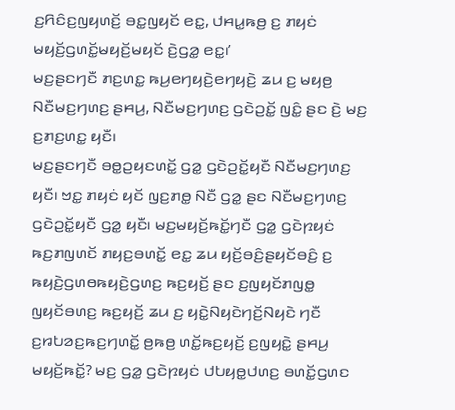ꤢ꤬ꤖꤢꤨꤢ꤬ꤜꤟꤛꤢꤩ꤬ ꤋꤢ꤭ꤜꤟꤢꤩ ꤕꤢ꤭, ꤓꤌꤣ꤭ꤒꤥ꤬ ꤢ꤬ ꤊꤟꤢꤦ ꤗꤟꤢꤩ꤬ꤞꤛꤢꤩ꤭ꤗꤟꤢꤩ꤬ꤗꤟꤢꤩ ꤢꤧ꤬ꤞꤤ꤭ ꤕꤢ꤭꤯’
ꤗꤢ꤬ꤔꤢꤚꤢꤪ ꤊꤢ꤬ꤛꤢ꤭ ꤒꤣ꤬ꤕꤚꤟꤢꤧ꤬ꤕꤚꤟꤢꤧ꤬ ꤘꤣ ꤢ꤬ ꤗꤟꤥ꤬ ꤡꤢꤪꤗꤢ꤬ꤚꤛꤢ꤬ ꤔꤌꤣ꤬, ꤡꤢꤪꤗꤢ꤬ꤚꤛꤢ꤬ ꤞꤢꤧꤑꤢꤩ꤭ ꤜꤢꤨ꤭ ꤔꤢ ꤢꤧ꤬ ꤗꤢ꤬ ꤢ꤬ꤊꤢ꤬ꤛꤢ꤭ ꤟꤢꤪ꤯
ꤗꤢ꤬ꤔꤢꤚꤢꤪ ꤋꤥ꤭ꤑꤟꤢꤛꤢꤩ꤭ ꤞꤤ꤭ ꤞꤢꤧꤑꤢꤩ꤭ꤟꤢꤪ ꤡꤢꤪꤗꤢ꤬ꤚꤛꤢ꤬ ꤟꤢꤪ꤯ ꤠꤢ꤭ ꤊꤟꤢꤦ ꤟꤢꤩ ꤜꤢ꤬ꤊꤥ꤭ ꤡꤢꤪ ꤞꤤ꤭ ꤔꤢ ꤡꤢꤪꤗꤢ꤬ꤚꤛꤢ꤬ ꤞꤢꤧꤑꤢꤩ꤭ꤟꤢꤪ ꤞꤤ꤭ ꤟꤢꤪ꤯ ꤗꤢ꤬ꤗꤟꤢꤩ꤬ꤒꤢꤩ꤭ꤚꤢꤪ ꤞꤤ꤭ ꤞꤢꤧꤐꤟꤢꤦ ꤒꤢ꤬ꤊꤜꤛꤢꤩ ꤊꤟꤢ꤬ꤋꤛꤢꤩ꤭ ꤕꤢ꤭ ꤘꤣ ꤟꤢꤩ꤬ꤋꤢꤨ꤬ꤔꤟꤢꤩꤋꤢꤨ꤬ ꤢ꤬ ꤒꤟꤢꤧ꤬ꤞꤛꤥꤒꤟꤢꤧ꤬ꤞꤛꤢ꤬ ꤒꤢ꤬ꤟꤢꤩ꤬ ꤔꤢ ꤢ꤬ꤜꤟꤢꤩꤊꤜꤥ꤭ ꤜꤟꤢꤩꤋꤛꤢ꤬ ꤒꤢ꤬ꤟꤢꤩ꤬ ꤘꤣ ꤢ꤬ ꤟꤢꤧ꤭ꤡꤟꤢꤧꤚꤢꤩ꤬ꤡꤟꤢꤧ ꤚꤢꤪ ꤢ꤬ꤙꤝꤤꤢ꤬ꤒꤢ꤬ꤚꤛꤢꤩ꤭ ꤥ꤬ꤒꤥ꤬ ꤛꤢꤩ꤭ꤒꤢ꤬ꤟꤢꤩ꤬ ꤢ꤬ꤜꤟꤢꤧ꤭ ꤔꤌꤣ꤬ ꤗꤟꤢꤩ꤬ꤒꤢꤩ꤭? ꤗꤢ꤬ ꤞꤤ꤭ ꤞꤢꤧꤐꤟꤢꤦ ꤓꤝꤟꤥ꤭ꤓꤛꤢ꤬ ꤋꤛꤢꤩ꤭ꤞꤛꤢ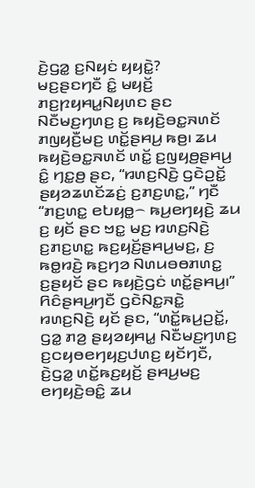ꤢꤧ꤬ꤞꤤ꤭ ꤢ꤬ꤡꤟꤢꤦ ꤟꤟꤢꤧ꤭?
ꤗꤢ꤬ꤔꤢꤚꤢꤪ ꤢꤨ꤭ ꤗꤟꤢꤩ꤬ ꤊꤢ꤬ꤐꤟꤌꤣ꤭ꤡꤟꤛꤢ ꤔꤢ ꤡꤢꤪꤗꤢ꤬ꤚꤛꤢ꤬ ꤢ꤬ ꤒꤟꤢꤧ꤬ꤋꤢ꤭ꤏꤛꤢꤩ ꤊꤜꤟꤢꤪ꤬ꤗꤢ꤬ ꤛꤢꤩ꤭ꤔꤌꤣ꤬ ꤒꤥ꤬꤯ ꤘꤣ ꤒꤟꤢꤧ꤬ꤋꤢ꤭ꤏꤛꤢꤩ ꤛꤢꤩ꤭ ꤢ꤬ꤜꤟꤥ꤬ꤔꤌꤣ꤬ ꤢꤨ꤭ ꤚꤢ꤭ꤥ꤬ ꤔꤢ, “ꤙꤛꤢ꤬ꤡꤢꤧ꤬ ꤞꤢꤧꤑꤢꤩ꤭ ꤔꤟꤤꤘꤛꤢꤩꤘꤢꤦ꤬ ꤢ꤬ꤊꤢ꤬ꤛꤢ꤭,” ꤚꤢꤪ “ꤊꤢ꤬ꤛꤢ꤭ ꤕꤝꤟꤥ꤭꤮ ꤒꤣ꤬ꤕꤚꤟꤢꤧ꤬ ꤘꤣ ꤢ꤬ ꤟꤢꤩ ꤔꤢ ꤠꤢ꤭ ꤗꤢ꤬ ꤙꤛꤢ꤬ꤡꤢꤧ꤬ ꤢ꤬ꤊꤢ꤬ꤛꤢ꤭ ꤒꤢ꤬ꤟꤢꤩ꤬ꤔꤌꤣ꤬ꤗꤢ꤬, ꤢ꤬ ꤒꤥ꤭ꤙꤢꤧ꤬ ꤒꤢ꤬ꤚꤤ ꤡꤛꤣꤋꤥꤊꤛꤢ꤭ ꤢ꤬ꤔꤟꤢꤩ ꤔꤢ ꤒꤟꤢꤧ꤬ꤞꤢꤦ ꤛꤢꤩ꤭ꤔꤌꤣ꤬꤯”
ꤖꤢꤨꤔꤌꤣ꤬ꤚꤢꤪ ꤞꤢꤧꤡꤢ꤭ꤏꤢꤧ꤭ ꤙꤛꤢ꤬ꤡꤢꤧ꤬ ꤟꤢꤩ ꤔꤢ, “ꤛꤢꤩ꤭ꤒꤣ꤬ꤑꤢꤩ꤭, ꤞꤤ꤭ ꤊꤤ꤬ ꤔꤟꤤꤟꤌꤣ꤭ ꤡꤢꤪꤗꤢ꤬ꤚꤛꤢ꤬ ꤢ꤬ꤍꤟꤥꤕꤚꤟꤢ꤬ꤓꤛꤢ꤬ ꤟꤢꤩꤚꤢꤪ,
ꤢꤧ꤬ꤞꤤ꤭ ꤛꤢꤩ꤭ꤒꤢ꤬ꤟꤢꤩ꤬ ꤔꤌꤣ꤬ꤗꤢ꤬ ꤕꤚꤟꤢꤧ꤬ꤋꤢꤨ꤭ ꤘꤣ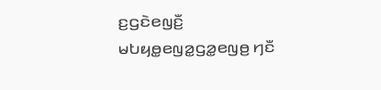ꤢ꤬ꤞꤢꤧꤕꤜꤢꤪ꤬ ꤗꤝꤟꤥ꤭ꤕꤜꤤ꤭ꤞꤤ꤭ꤕꤜꤥ꤬ ꤚꤢꤪ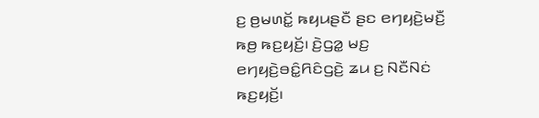ꤢ꤬ ꤥ꤬ꤗꤛꤢꤩ꤭ ꤒꤟꤣꤔꤢꤪ ꤔꤢ ꤕꤚꤟꤢꤧ꤬ꤗꤢꤪ꤬ ꤒꤥ꤬ ꤒꤢ꤬ꤟꤢꤩ꤬꤯ ꤢꤧ꤬ꤞꤤ꤭ ꤗꤢ꤬ ꤕꤚꤟꤢꤧ꤬ꤋꤢꤨ꤭ꤖꤢꤨꤞꤢꤧ꤬ ꤘꤣ ꤢ꤬ ꤡꤢꤪꤡꤢꤦ ꤒꤢ꤬ꤟꤢꤩ꤬꤯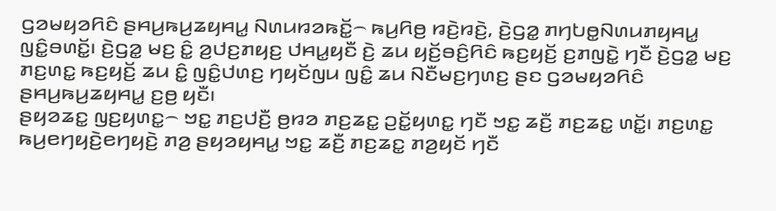ꤞꤤꤗꤟꤤꤖꤢꤨ ꤔꤌꤣ꤬ꤒꤣ꤬ꤘꤟꤌꤣ꤭ ꤡꤛꤣꤙꤤꤒꤢꤩ꤭꤮ ꤒꤣ꤬ꤖꤥ꤬ ꤙꤢꤧ꤬ꤙꤢꤧ꤬, ꤢꤧ꤬ꤞꤤ꤭ ꤊꤚꤝꤥ꤭ꤡꤛꤣꤊꤟꤌꤣ꤭ ꤜꤢꤨ꤭ꤋꤛꤢꤩ꤭꤯ ꤢꤧ꤬ꤞꤤ꤭ ꤗꤢ꤬ ꤢꤨ꤭ ꤤ꤬ꤓꤢ꤬ꤊꤟꤢ꤬ ꤓꤌꤣ꤭ꤟꤢꤪ ꤢꤧ꤬ ꤘꤣ ꤟꤢꤩ꤬ꤋꤢꤨ꤬ꤖꤢꤨ ꤒꤢ꤬ꤟꤢꤩ꤬ ꤢ꤬ꤊꤜꤢꤧ꤭ ꤚꤢꤪ ꤢꤧ꤬ꤞꤤ꤭ ꤗꤢ꤬ ꤊꤢ꤬ꤛꤢ꤭ ꤒꤢ꤬ꤟꤢꤩ꤬ ꤘꤣ ꤢꤨ꤭ ꤜꤢꤨ꤭ꤓꤛꤢ꤬ ꤚꤟꤢꤩꤜꤣ ꤜꤢꤨ꤭ ꤘꤣ ꤡꤢꤪꤗꤢ꤬ꤚꤛꤢ꤬ ꤔꤢ ꤞꤤꤗꤟꤤꤖꤢꤨ ꤔꤌꤣ꤬ꤒꤣ꤬ꤘꤟꤌꤣ꤭ ꤢ꤬ꤥ꤬ ꤟꤢꤪ꤯
ꤔꤟꤤꤘꤢ꤭ ꤜꤢ꤬ꤟꤛꤢ꤭꤮ ꤠꤢ꤭ ꤊꤢ꤬ꤓꤢꤪ꤬ ꤥ꤬ꤙꤤ ꤊꤢ꤬ꤘꤢ꤭ ꤑꤢꤩ꤭ꤟꤛꤢ꤭ ꤚꤢꤪ ꤠꤢ꤭ ꤘꤢꤪ꤬ ꤊꤢ꤬ꤘꤢ꤭ ꤛꤢꤩ꤭꤯ ꤊꤢ꤬ꤛꤢ꤭ ꤒꤣ꤬ꤕꤚꤟꤢꤧ꤬ꤕꤚꤟꤢꤧ꤬ ꤊꤤ꤬ ꤔꤟꤤꤟꤌꤣ꤭ ꤠꤢ꤭ ꤘꤢꤪ꤬ ꤊꤢ꤬ꤘꤢ꤭ ꤊꤤ꤬ꤟꤢꤩ ꤚꤢꤪ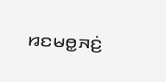ꤙꤢꤗꤥ꤭ꤏꤢꤦ꤬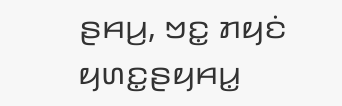ꤔꤌꤣ꤬, ꤠꤢ꤭ ꤊꤟꤢꤦ ꤟꤛꤢ꤭ꤔꤟꤌꤣ꤭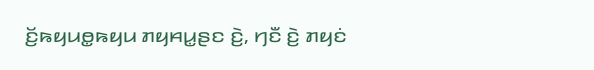ꤢꤩ꤬ꤒꤟꤣꤥ꤭ꤒꤟꤣ ꤊꤟꤌꤣ꤭ꤔꤢ ꤢꤧ꤬, ꤚꤢꤪ ꤢꤧ꤬ ꤊꤟꤢꤦ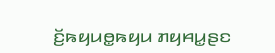ꤢꤩ꤬ꤒꤟꤣꤥ꤭ꤒꤟꤣ ꤊꤟꤌꤣ꤭ꤔꤢ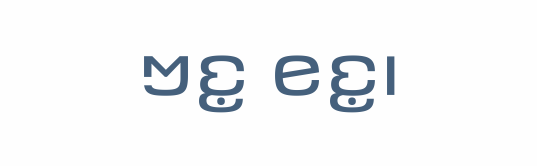ꤠꤢ꤭ ꤕꤢ꤭꤯